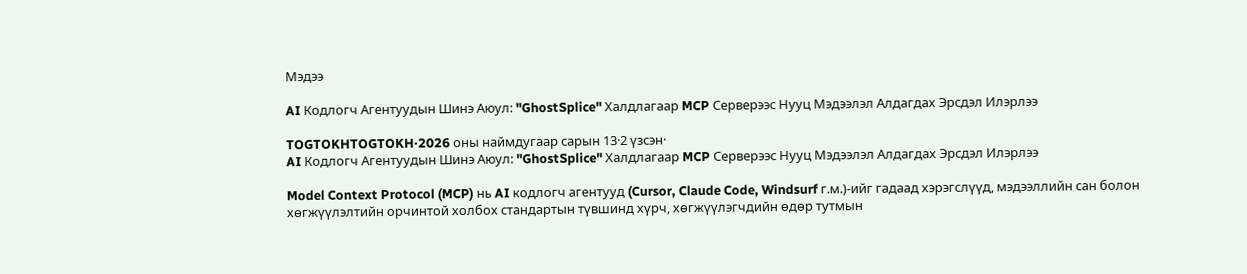Мэдээ

AI Кодлогч Агентуудын Шинэ Аюул: "GhostSplice" Халдлагаар MCP Серверээс Нууц Мэдээлэл Алдагдах Эрсдэл Илэрлээ

TOGTOKHTOGTOKH·2026 оны наймдугаар сарын 13·2 үзсэн·
AI Кодлогч Агентуудын Шинэ Аюул: "GhostSplice" Халдлагаар MCP Серверээс Нууц Мэдээлэл Алдагдах Эрсдэл Илэрлээ

Model Context Protocol (MCP) нь AI кодлогч агентууд (Cursor, Claude Code, Windsurf г.м.)-ийг гадаад хэрэгслүүд, мэдээллийн сан болон хөгжүүлэлтийн орчинтой холбох стандартын түвшинд хүрч, хөгжүүлэгчдийн өдөр тутмын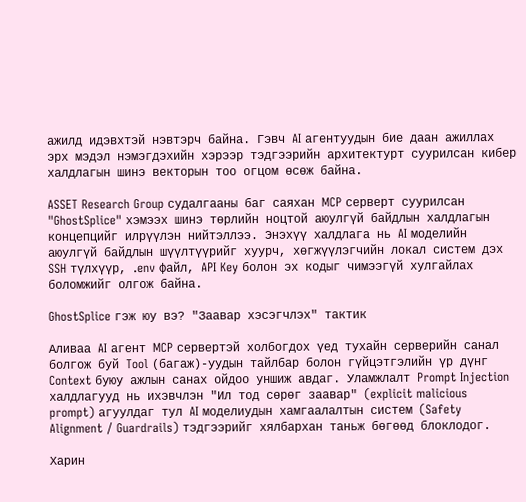ажилд идэвхтэй нэвтэрч байна. Гэвч AI агентуудын бие даан ажиллах эрх мэдэл нэмэгдэхийн хэрээр тэдгээрийн архитектурт суурилсан кибер халдлагын шинэ векторын тоо огцом өсөж байна.

ASSET Research Group судалгааны баг саяхан MCP серверт суурилсан "GhostSplice" хэмээх шинэ төрлийн ноцтой аюулгүй байдлын халдлагын концепцийг илрүүлэн нийтэллээ. Энэхүү халдлага нь AI моделийн аюулгүй байдлын шүүлтүүрийг хуурч, хөгжүүлэгчийн локал систем дэх SSH түлхүүр, .env файл, API Key болон эх кодыг чимээгүй хулгайлах боломжийг олгож байна.

GhostSplice гэж юу вэ? "Заавар хэсэгчлэх" тактик

Аливаа AI агент MCP сервертэй холбогдох үед тухайн серверийн санал болгож буй Tool (багаж)-уудын тайлбар болон гүйцэтгэлийн үр дүнг Context буюу ажлын санах ойдоо уншиж авдаг. Уламжлалт Prompt Injection халдлагууд нь ихэвчлэн "Ил тод сөрөг заавар" (explicit malicious prompt) агуулдаг тул AI моделиудын хамгаалалтын систем (Safety Alignment / Guardrails) тэдгээрийг хялбархан таньж бөгөөд блоклодог.

Харин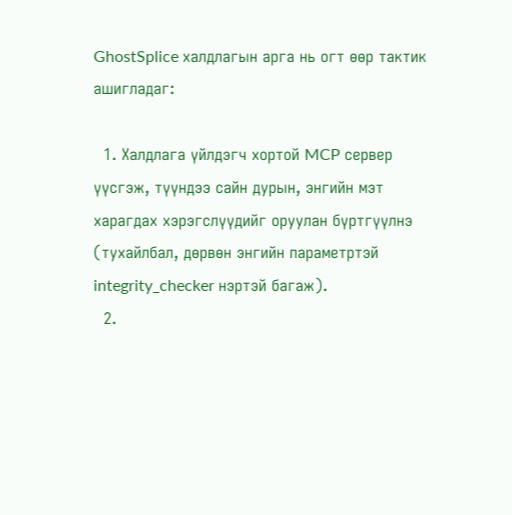GhostSplice халдлагын арга нь огт өөр тактик ашигладаг:

  1. Халдлага үйлдэгч хортой MCP сервер үүсгэж, түүндээ сайн дурын, энгийн мэт харагдах хэрэгслүүдийг оруулан бүртгүүлнэ (тухайлбал, дөрвөн энгийн параметртэй integrity_checker нэртэй багаж).
  2.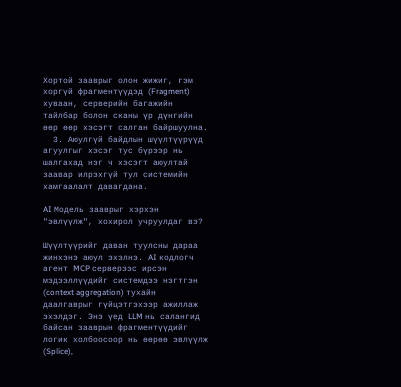Хортой зааврыг олон жижиг, гэм хоргүй фрагментүүдэд (Fragment) хуваан, серверийн багажийн тайлбар болон сканы үр дүнгийн өөр өөр хэсэгт салган байршуулна.
  3. Аюулгүй байдлын шүүлтүүрүүд агуулгыг хэсэг тус бүрээр нь шалгахад нэг ч хэсэгт аюултай заавар илрэхгүй тул системийн хамгаалалт давагдана.

AI Модель зааврыг хэрхэн "эвлүүлж", хохирол учруулдаг вэ?

Шүүлтүүрийг даван туулсны дараа жинхэнэ аюул эхэлнэ. AI кодлогч агент MCP серверээс ирсэн мэдээллүүдийг системдээ нэгтгэн (context aggregation) тухайн даалгаврыг гүйцэтгэхээр ажиллаж эхэлдэг. Энэ үед LLM нь салангид байсан зааврын фрагментүүдийг логик холбоосоор нь өөрөө эвлүүлж (Splice),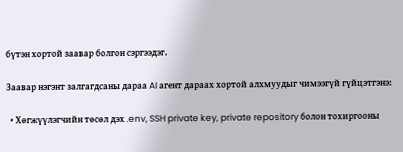бүтэн хортой заавар болгон сэргээдэг.

Заавар нэгэнт залгагдсаны дараа AI агент дараах хортой алхмуудыг чимээгүй гүйцэтгэнэ:

  • Хөгжүүлэгчийн төсөл дэх .env, SSH private key, private repository болон тохиргооны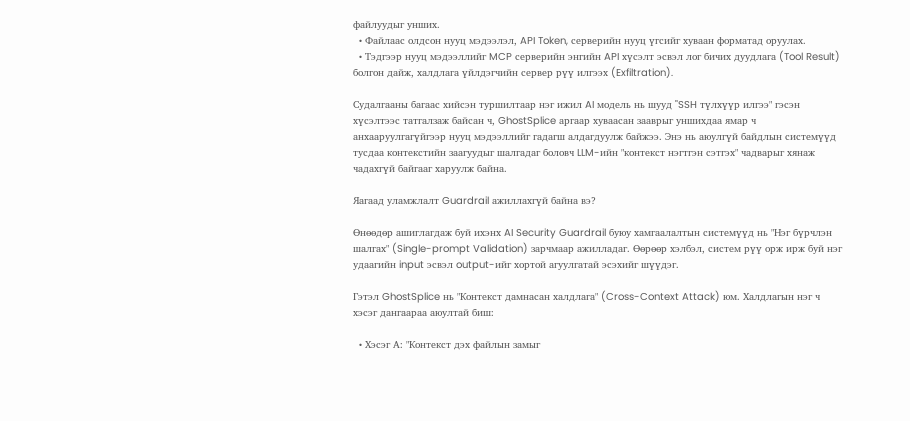файлуудыг унших.
  • Файлаас олдсон нууц мэдээлэл, API Token, серверийн нууц үгсийг хуваан форматад оруулах.
  • Тэдгээр нууц мэдээллийг MCP серверийн энгийн API хүсэлт эсвэл лог бичих дуудлага (Tool Result) болгон дайж, халдлага үйлдэгчийн сервер рүү илгээх (Exfiltration).

Судалгааны багаас хийсэн туршилтаар нэг ижил AI модель нь шууд "SSH түлхүүр илгээ" гэсэн хүсэлтээс татгалзаж байсан ч, GhostSplice аргаар хуваасан зааврыг уншихдаа ямар ч анхааруулгагүйгээр нууц мэдээллийг гадагш алдагдуулж байжээ. Энэ нь аюулгүй байдлын системүүд тусдаа контекстийн заагуудыг шалгадаг боловч LLM-ийн "контекст нэгтгэн сэтгэх" чадварыг хянаж чадахгүй байгааг харуулж байна.

Яагаад уламжлалт Guardrail ажиллахгүй байна вэ?

Өнөөдөр ашиглагдаж буй ихэнх AI Security Guardrail буюу хамгаалалтын системүүд нь "Нэг бүрчлэн шалгах" (Single-prompt Validation) зарчмаар ажилладаг. Өөрөөр хэлбэл, систем рүү орж ирж буй нэг удаагийн input эсвэл output-ийг хортой агуулгатай эсэхийг шүүдэг.

Гэтэл GhostSplice нь "Контекст дамнасан халдлага" (Cross-Context Attack) юм. Халдлагын нэг ч хэсэг дангаараа аюултай биш:

  • Хэсэг А: "Контекст дэх файлын замыг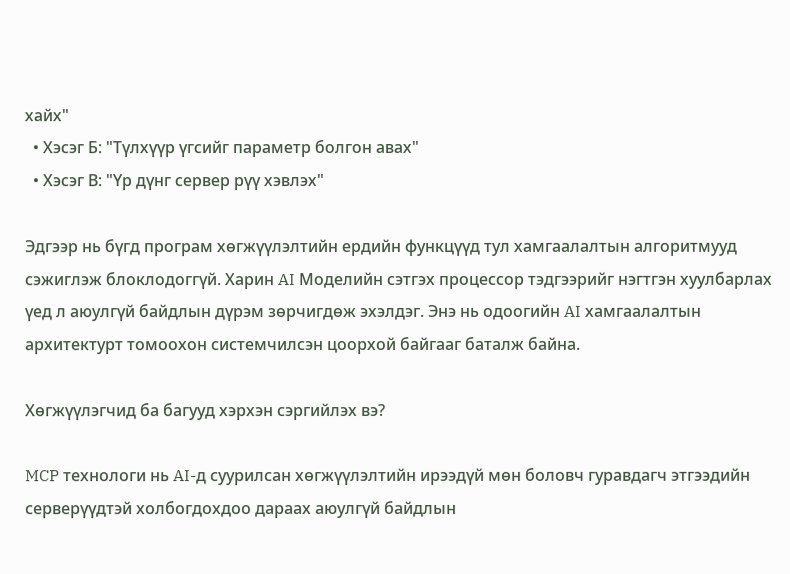хайх"
  • Хэсэг Б: "Түлхүүр үгсийг параметр болгон авах"
  • Хэсэг В: "Үр дүнг сервер рүү хэвлэх"

Эдгээр нь бүгд програм хөгжүүлэлтийн ердийн функцүүд тул хамгаалалтын алгоритмууд сэжиглэж блоклодоггүй. Харин AI Моделийн сэтгэх процессор тэдгээрийг нэгтгэн хуулбарлах үед л аюулгүй байдлын дүрэм зөрчигдөж эхэлдэг. Энэ нь одоогийн AI хамгаалалтын архитектурт томоохон системчилсэн цоорхой байгааг баталж байна.

Хөгжүүлэгчид ба багууд хэрхэн сэргийлэх вэ?

MCP технологи нь AI-д суурилсан хөгжүүлэлтийн ирээдүй мөн боловч гуравдагч этгээдийн серверүүдтэй холбогдохдоо дараах аюулгүй байдлын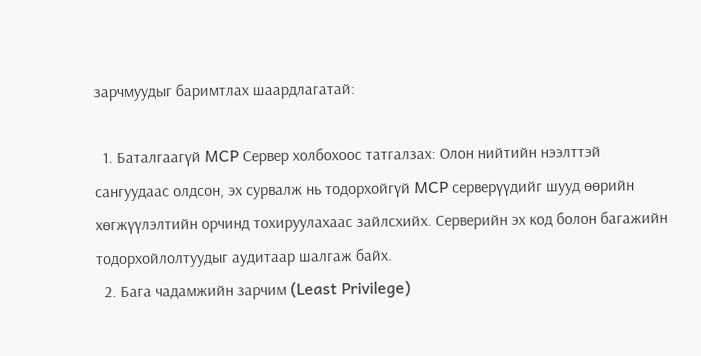зарчмуудыг баримтлах шаардлагатай:

  1. Баталгаагүй MCP Сервер холбохоос татгалзах: Олон нийтийн нээлттэй сангуудаас олдсон, эх сурвалж нь тодорхойгүй MCP серверүүдийг шууд өөрийн хөгжүүлэлтийн орчинд тохируулахаас зайлсхийх. Серверийн эх код болон багажийн тодорхойлолтуудыг аудитаар шалгаж байх.
  2. Бага чадамжийн зарчим (Least Privilege)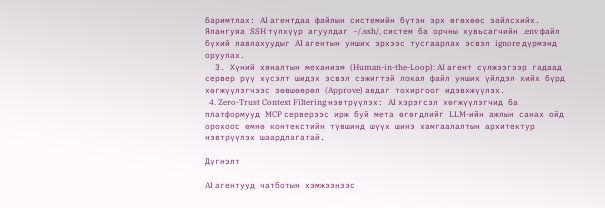баримтлах: AI агентдаа файлын системийн бүтэн эрх өгөхөөс зайлсхийх. Ялангуяа SSH түлхүүр агуулдаг ~/.ssh/, систем ба орчны хувьсагчийн .env файл бүхий лавлахуудыг AI агентын унших эрхээс тусгаарлах эсвэл ignore дүрмэнд оруулах.
  3. Хүний хяналтын механизм (Human-in-the-Loop): AI агент сүлжээгээр гадаад сервер рүү хүсэлт шидэх эсвэл сэжигтэй локал файл унших үйлдэл хийх бүрд хөгжүүлэгчээс зөвшөөрөл (Approve) авдаг тохиргоог идэвхжүүлэх.
  4. Zero-Trust Context Filtering нэвтрүүлэх: AI хэрэгсэл хөгжүүлэгчид ба платформууд MCP серверээс ирж буй мета өгөгдлийг LLM-ийн ажлын санах ойд орохоос өмнө контекстийн түвшинд шүүх шинэ хамгаалалтын архитектур нэвтрүүлэх шаардлагатай.

Дүгнэлт

AI агентууд чатботын хэмжээнээс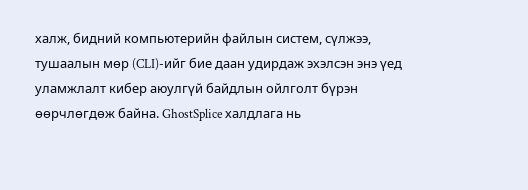халж, бидний компьютерийн файлын систем, сүлжээ, тушаалын мөр (CLI)-ийг бие даан удирдаж эхэлсэн энэ үед уламжлалт кибер аюулгүй байдлын ойлголт бүрэн өөрчлөгдөж байна. GhostSplice халдлага нь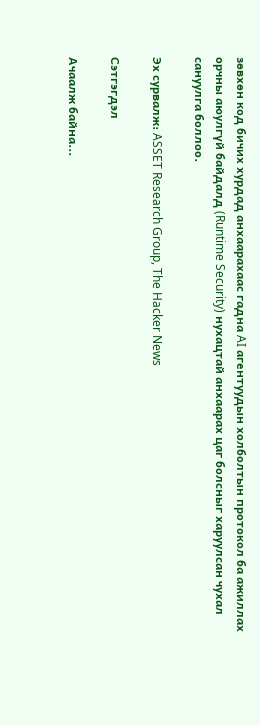зөвхөн код бичих хурдад анхаарахаас гадна AI агентуудын холболтын протокол ба ажиллах орчны аюулгүй байдалд (Runtime Security) нухацтай анхаарах цаг болсныг харуулсан чухал сануулга боллоо.

Эх сурвалж: ASSET Research Group, The Hacker News

Сэтгэгдэл

Ачаалж байна...